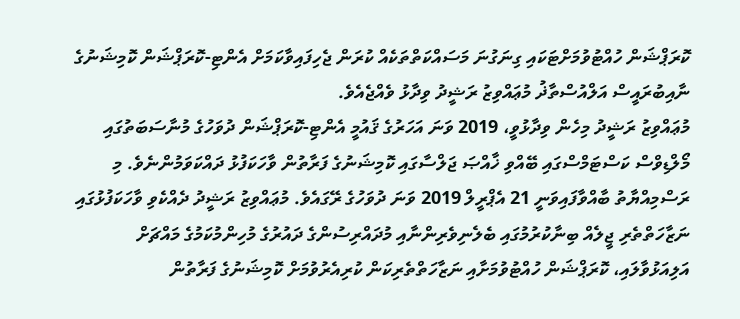ކޮރަޕްޝަން ހުއްޓުވުމަށްޓަކައި ގިނަގުނަ މަސައްކަތްތަކެއް ކުރަން ޖެހިފައިވާކަމަށް އެންޓި-ކޮރަޕްޝަން ކޮމިޝަނުގެ ނާއިބުރައީސް އަލްއުސްތާޛު މުޢައްވިޒު ރަޝީދު ވިދާޅު ވެއްޖެއެވެ.
މުޢައްވިޒު ރަޝީދު މިހެން ވިދާޅުވީ، 2019 ވަނަ އަހަރުގެ ޤައުމީ އެންޓި-ކޮރަޕްޝަން ދުވަހުގެ މުނާސަބަތުގައި މޯލްޑިވްސް ކަސްޓަމްސްގައި ބޭއްވި ޚާއްޞަ ޖަލްސާގައި ކޮމިޝަނުގެ ފަރާތުން ވާހަކަފުޅު ދައްކަވަމުންނެވެ. މި ރަސްމިއްޔާތު ބާއްވާފައިވަނީ 21 އެޕްރީލް 2019 ވަނަ ދުވަހުގެ ރޭގައެވެ. މުޢައްވިޒު ރަޝީދު ދެއްކެވި ވާހަކަފުޅުގައި ނަޒާހަތްތެރި ޖީލެއް ބިނާކުރުމުގައި ބެލެނިވެރިންނާއި މުދައްރިސުންގެ ދައުރުގެ މުހިންމުކަމުގެ މައްޗަށް އަލިއަޅުވާލައި، ކޮރަޕްޝަން ހުއްޓުވުމަށާއި ނަޒާހަތްތެރިކަން ކުރިއެރުވުމަށް ކޮމިޝަނުގެ ފަރާތުން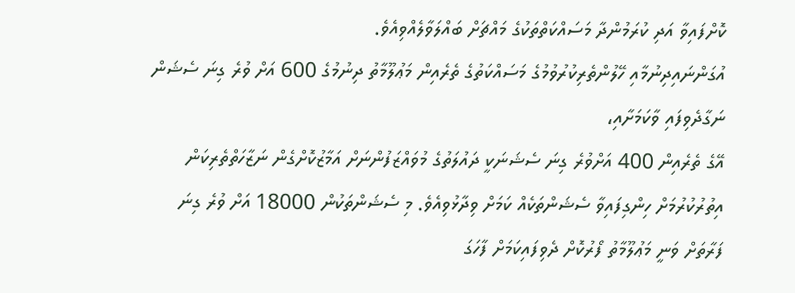ކޮށްފައިވާ އަދި ކުރަމުންދާ މަސައްކަތްތަކުގެ މައްޗަށް ބައްލަވާލެއްވިއެވެ.
އުގަންނައިދިނުމާއި ހޭލުންތެރިކުރުވުމުގެ މަސައްކަތުގެ ތެރެއިން މަޢުލޫމާތު ދިނުމުގެ 600 އަށް ވުރެ ގިނަ ސެޝަން ނަގާދެވިފައި ވާކަމަށާއި،
އޭގެ ތެރެއިން 400 އަށްވުރެ ގިނަ ސެޝަނަކީ ދައުލަތުގެ މުވައްޒަފުންނަށް އަމާޒުކޮށްގެން ނަޒާހަތްތެރިކަން އިތުރުކުރުމަށް ހިންގިފައިވާ ސެޝަންތަކެއް ކަމަށް ވިދާޅުވިއެވެ. މި ސެޝަންތަކުން 18000 އަށް ވުރެ ގިނަ ފަރާތަށް ވަނީ މަޢުލޫމާތު ފޯރުކޮށް ދެވިފައިކަމަށް ފާހަގަ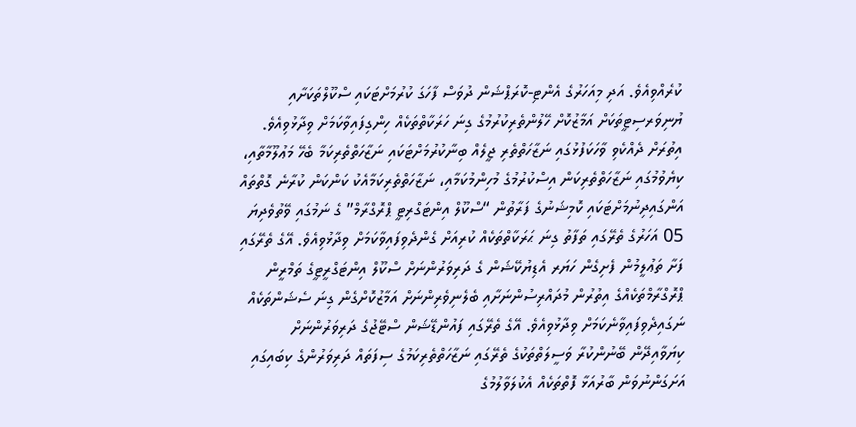ކުރެއްވިއެވެ. އަދި މިއަހަރުގެ އެންޓި-ކޮރަޕްޝަން ދުވަސް ފާހަގަ ކުރުމަށްޓަކައި ސްކޫލްތަކަށާއި ޔުނިވަރސިޓީތަކަށް އަމާޒުކޮށް ހޭލުންތެރިކުރުމުގެ ގިނަ ހަރަކާތްތަކެއް ހިންގިފައިވާކަމަށް ވިދާޅުވިއެވެ.
އިތުރަށް ދެއްކެވި ވާހަކަފުޅުގައި ނަޒާހަތްތެރި ޖީލެއް ބިނާކުރުމަށްޓަކައި ނަޒާހަތްތެރިކަމާ ބެހޭ މަޢުލޫމާތާއި، ކިޔެވުމުގައި ނަޒާހަތްތެރިކަން އިސްކުރުމުގެ މުހިންމުކަމާއި، ނަޒާހަތްތެރިކަމާއެކު ކަންކަން ކުރާނެ ގޮތްތައް އަންގައިދިނުމަށްޓަކައި ކޮމިޝަނުގެ ފަރާތުން “ސްކޫލް އިންޓަގްރިޓީ ޕްރޮގްރާމް” ގެ ނަމުގައި ވޭތުވެދިޔަ 05 އަހަރުގެ ތެރޭގައި ތަފާތު ގިނަ ޙަރަކާތްތަކެއް ކުރިއަށް ގެންދެވިފައިވާކަމަށް ވިދާޅުވިއެވެ. އޭގެ ތެރޭގައި ފަށާ ތަޢުލީމުން ފެށިގެން ހަޔަރ އެޑިޔުކޭޝަން ގެ ދަރިވަރުންނަށް ސްކޫލް އިންޓަގްރީޓީގެ ތަމްރީން ޕްރޮގްރާމްތަކެއްގެ އިތުރުން މުދައްރިސުންނަށާއި ބެލެނިވެރިންނަށް އަމާޒުކޮށްގެން ގިނަ ސެޝަންތަކެއް ނަގައިދެވިފައިވާނެކަމަށް ވިދާޅުވިއެވެ. އޭގެ ތެރޭގައި ފައުންޑޭޝަން ސްޓޭޖުގެ ދަރިވަރުންނަށް ކިޔަވާއިދޭން ބޭނުންކުރާ ވަސީލަތްތަކުގެ ތެރޭގައި ނަޒާހަތްތެރިކަމުގެ ސިފަތައް ދަރިވަރުންގެ ކިބައިގައި އަށަގަންނުވަން ބާރުއަޅާ ފޮތްތަކެއް އެކުލަވާލުމުގެ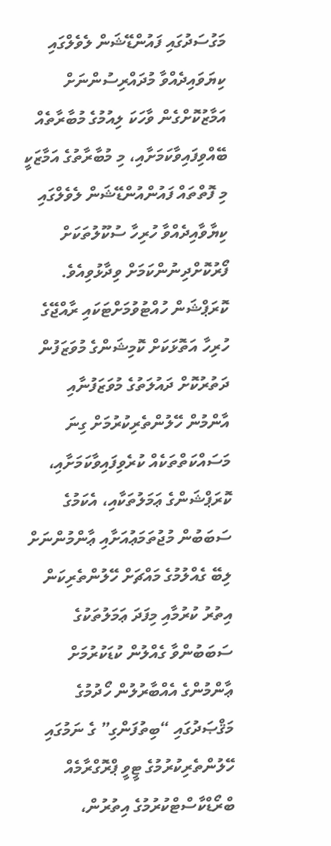މަގުސަދުގައި ފައުންޑޭޝަން ލެވެލްގައި ކިޔަވައިދެއްވާ މުދައްރިސުންނަށް އަމާޒުކޮށްގެން ވާހަކަ ލިއުމުގެ މުބާރާތެއް ބޭއްވިފައިވާކަމަށާއި، މި މުބާރާތުގެ އަމާޒަކީ މި ފޮތްތައް ފައުންއުންޑޭޝަން ލެވެލްގައި ކިޔާވާއިދެއްވާ ހުރިހާ ސުކޫލުތަކަށް ފޯރުކޮށްދިނުންކަމަށް ވިދާޅުވިއެވެ.
ކޮރަޕްޝަން ހުއްޓުވުމަށްޓަކައި ރާއްޖޭގެ ހުރިހާ އަތޮޅަކަށް ކޮމިޝަންގެ މުވަޒަފުން ދަތުރުކޮށް ދައުލަތުގެ މުވަޒަފުނާއި އާންމުން ހޭލުންތެރިކުރުމަށް ގިނަ މަސައްކަތްތަކެއް ކުރެވިފައިވާކަމަށާއި، ކޮރަޕްޝަންގެ ޢަމަލުތަކާއި، އެކަމުގެ ސަބަބުން މުޖުތަމަޢުއަށާއި ޢާންމުންނަށް ލިބޭ ގެއްލުމުގެ މައްޗަށް ހޭލުންތެރިކަން އިތުރު ކުރުމާއި މިފަދަ ޢަމަލުތަކުގެ ސަބަބުންވާ ގެއްލުން ކުޑަކުރުމަށް ޢާންމުންގެ އެއްބާރުލުން ހޯދުމުގެ މަޤްޞަދުގައި “ބިތުފަންގި” ގެ ނަމުގައި ހޭލުންތެރިކުރުމުގެ ޓީވީ ޕްރޮގްރާމެއް ބްރޯޑްކާސްޓްކުރުމުގެ އިތުރުން،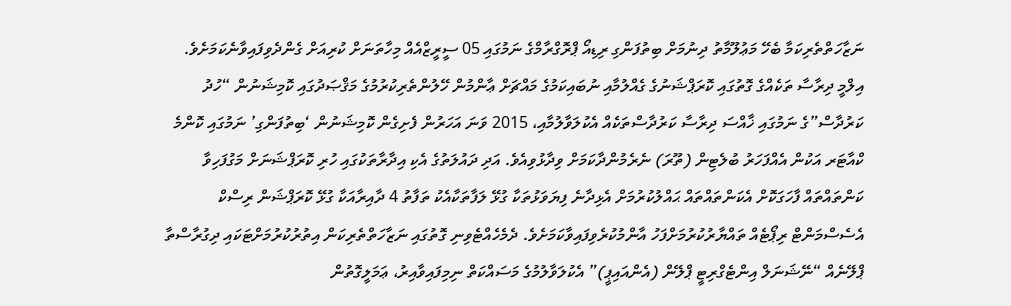ނަޒާހަތްތެރިކަމާ ބެހޭ މަޢުލޫމާތު ދިނުމަށް ބިތުފަންގި ރިޑިއޯ ޕްރޮގްރާމްގެ ނަމުގައި 05 ސީރީޒްއެއް މިހާތަނަށް ކުރިއަށް ގެންދެވިފައިވާނެކަމަށެވެ.
އިލްމީ ދިރާސާ ތަކެއްގެ ގޮތުގައި ކޮރަޕްޝަނުގެ ގެއްލުމާއި ނުބައިކަމުގެ މައްޗަށް ޢާންމުން ހޭލުންތެރިކުރުމުގެ މަޤްޞަދުގައި ކޮމިޝަނުން “ހުދު ކަރުދާސް”ގެ ނަމުގައި ޚާއްސަ ދިރާސާ ކަރުދާސްތަކެއް އެކުލަވާލުމާއި، 2015 ވަނަ އަހަރުން ފެށިގެން ކޮމިޝަނުން ‘ބިތުފަންގި’ ނަމުގައި ކޮންމެ ކްއާޓަރ އަކުން އެއްފަހަރު ބުލެޓިން (ތޫރަ) ނެރެމުންދާކަމަށް ވިދާޅުވިއެވެ. އަދި ދައުލަތުގެ އެކި އިދާރާތަކުގައި ހުރި ކޮރަޕްޝަނަށް މަގުފަހިވާ ކަންތައްތައް ފާހަގަކޮށް އެކަންތައްތައް ޙައްލުކުރުމަށް އެޅިދާނެ ފިޔަވަޅުތަކާ ގުޅޭ ލަފާތަކާއެކު ތަފާތު 4 ދާއިރާއަކާ ގުޅޭ ކޮރަޕްޝަން ރިސްކް އެސެސްމަންޓް ރިޕޯޓެއް ތައްޔާރުކުރުމަށްފަހު އާންމުކުރެވިފައިވާކަމަށެވެ. ދެމެހެއްޓެވިނި ގޮތުގައި ނަޒާހަތްތެރިކަން އިތުރުކުރުމަށްޓަކައި ދިގުރާސްތާ ޕްލޭނެއް “ނޭޝަނަލް އިންޓެގްރިޓީ ޕްލޭން (އެންއައިޕީ)” އެކުލަވާލުމުގެ މަސައްކަތް ނިމިފައިވާއިރު، ޢަމަލީގޮތުން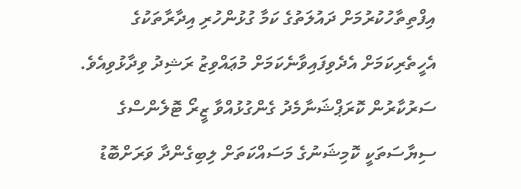އިފްތިތާހުކުރުމަށް ދައުލަތުގެ ކަމާ ގުޅުންހުރި އިދާރާތަކުގެ އެހީތެރިކަމަށް އެދެވިފައިވާނެކަމަށް މުޢައްވިޒު ރަޝިދު ވިދާޅުވިއެވެ.
ސަރުކާރުން ކޮރަޕްޝަނާމެދު ގެންގުޅުއްވާ ޒީރޯ ޓޮލެންސްގެ ސިޔާސަތަކީ ކޮމިޝަނުގެ މަސައްކަތަށް ލިބިގެންދާ ވަރަށްބޮޑު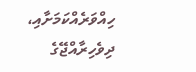ހިއްވަރެއްކަމަށާއި، ދިވެހިރާއްޖޭގެ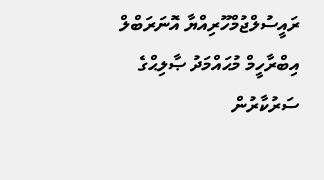ރައީސުލްޖުމްހޫރިއްޔާ އޮނަރަބްލް އިބްރާހީމް މުޙައްމަދު ޞާލިޙްގެ ސަރުކާރުން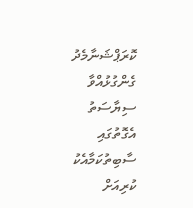ކޮރަޕްޝަނާމެދު ގެންގުޅުއްވާ ސިޔާސަތު އެގޮތުގައި ސާބިތުކަމާއެކު ކުރިއަށް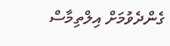ގެންދެވުމަށް އިލްތިމާސް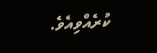ކުރެއްވިއެވެ.